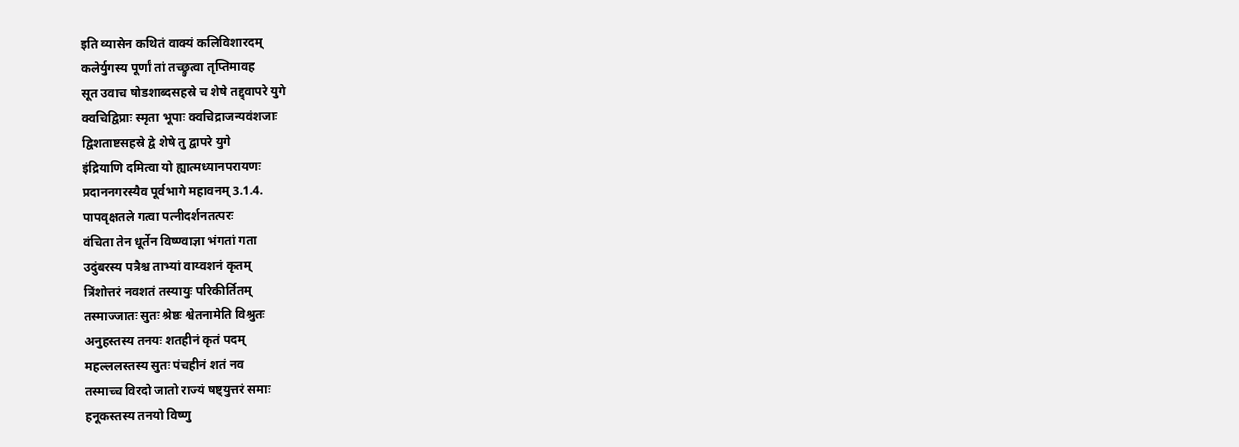इति व्यासेन कथितं वाक्यं कलिविशारदम्
कलेर्युगस्य पूर्णां तां तच्छ्रुत्वा तृप्तिमावह
सूत उवाच षोडशाब्दसहस्रे च शेषे तद्द्वापरे युगे
क्वचिद्विप्राः स्मृता भूपाः क्वचिद्राजन्यवंशजाः
द्विशताष्टसहस्रे द्वे शेषे तु द्वापरे युगे
इंद्रियाणि दमित्वा यो ह्यात्मध्यानपरायणः
प्रदाननगरस्यैव पूर्वभागे महावनम् 3.1.4.
पापवृक्षतले गत्वा पत्नीदर्शनतत्परः
वंचिता तेन धूर्तेन विष्ण्वाज्ञा भंगतां गता
उदुंबरस्य पत्रैश्च ताभ्यां वाय्वशनं कृतम्
त्रिंशोत्तरं नवशतं तस्यायुः परिकीर्तितम्
तस्माज्जातः सुतः श्रेष्ठः श्वेतनामेति विश्रुतः
अनुहस्तस्य तनयः शतहीनं कृतं पदम्
महल्ललस्तस्य सुतः पंचहीनं शतं नव
तस्माच्च विरदो जातो राज्यं षष्ट्युत्तरं समाः
हनूकस्तस्य तनयो विष्णु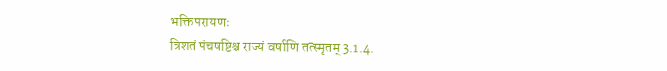भक्तिपरायणः
त्रिशतं पंचषष्टिश्च राज्यं वर्षाणि तत्स्मृतम् 3.1.4.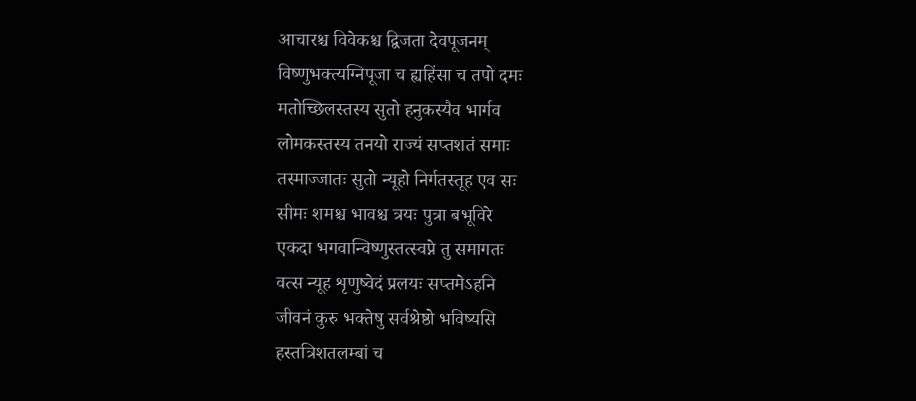आचारश्च विवेकश्च द्विजता देवपूजनम्
विष्णुभक्त्यग्निपूजा च ह्यहिंसा च तपो दमः
मतोच्छिलस्तस्य सुतो हनुकस्यैव भार्गव
लोमकस्तस्य तनयो राज्यं सप्तशतं समाः
तस्माज्जातः सुतो न्यूहो निर्गतस्तूह एव सः
सीमः शमश्च भावश्च त्रयः पुत्रा बभूविरे
एकदा भगवान्विष्णुस्तत्स्वप्ने तु समागतः
वत्स न्यूह शृणुष्वेदं प्रलयः सप्तमेऽहनि
जीवनं कुरु भक्तेषु सर्वश्रेष्ठो भविष्यसि
हस्तत्रिशतलम्बां च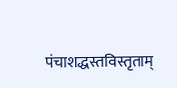पंचाशद्धस्तविस्तृताम्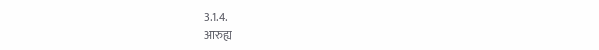3.1.4.
आरुह्य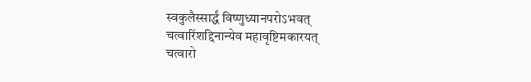स्वकुलैस्सार्द्धं विष्णुध्यानपरोऽभवत्
चत्वारिंशद्दिनान्येव महावृष्टिमकारयत्
चत्वारो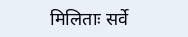मिलिताः सर्वे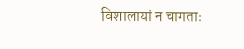विशालायां न चागताः